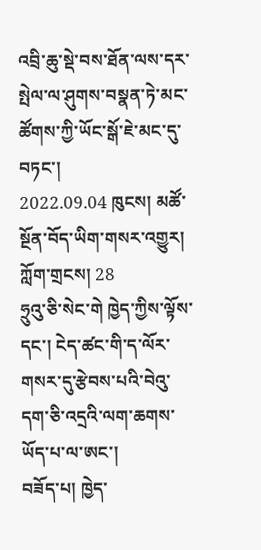འབྲི་ཆུ་སྡེ་བས་ཐོན་ལས་དར་སྤེལ་ལ་ཤུགས་བསྣན་ཏེ་མང་ཚོགས་ཀྱི་ཡོང་སྒོ་ཇེ་མང་དུ་བཏང་།
2022.09.04 ཁུངས། མཚོ་སྔོན་བོད་ཡིག་གསར་འགྱུར། ཀློག་གྲངས། 28
ཧྲུའུ་ཅི་སེང་གེ ཁྱེད་ཀྱིས་ལྟོས་དང་། ངེད་ཚང་གི་ད་ལོར་གསར་དུ་རྩེབས་པའི་བེའུ་དག་ཅི་འདྲའི་ལག་ཆགས་ཡོད་པ་ལ་ཨང་།
བཟོད་པ། ཁྱེད་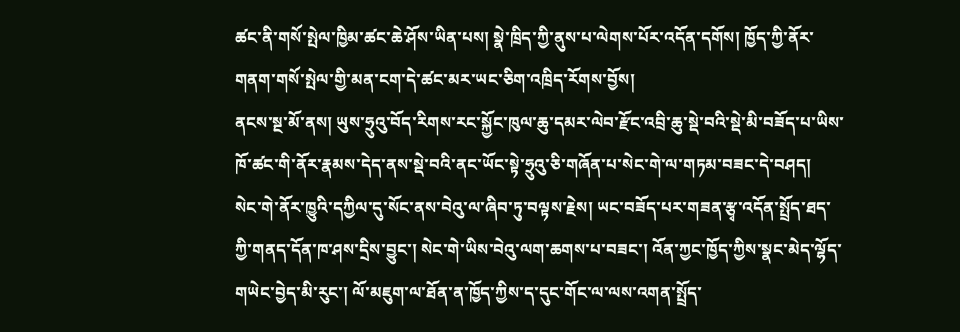ཚང་ནི་གསོ་སྤེལ་ཁྱིམ་ཚང་ཆེ་ཤོས་ཡིན་པས། སྣེ་ཁྲིད་ཀྱི་ནུས་པ་ལེགས་པོར་འདོན་དགོས། ཁྱོད་ཀྱི་ནོར་གནག་གསོ་སྤེལ་གྱི་མན་ངག་དེ་ཚང་མར་ཡང་ཅིག་འཁྲིད་རོགས་བྱོས།
ནངས་སྔ་མོ་ནས། ཡུས་ཧྲུའུ་བོད་རིགས་རང་སྐྱོང་ཁུལ་ཆུ་དམར་ལེབ་རྫོང་འབྲི་ཆུ་སྡེ་བའི་སྡེ་མི་བཟོད་པ་ཡིས་ཁོ་ཚང་གི་ནོར་རྣམས་དེད་ནས་སྡེ་བའི་ནང་ཡོང་སྟེ་ཧྲུའུ་ཅི་གཞོན་པ་སེང་གེ་ལ་གཏམ་བཟང་དེ་བཤད།
སེང་གེ་ནོར་ཁྱུའི་དཀྱིལ་དུ་སོང་ནས་བེའུ་ལ་ཞིབ་ཏུ་བལྟས་རྗེས། ཡང་བཟོད་པར་གཟན་རྩྭ་འདོན་སྤྲོད་ཐད་ཀྱི་གནད་དོན་ཁ་ཤས་དྲིས་བྱུང་། སེང་གེ་ཡིས་བེའུ་ལག་ཆགས་པ་བཟང་། འོན་ཀྱང་ཁྱོད་ཀྱིས་སྣང་མེད་ལྷོད་གཡེང་བྱེད་མི་རུང་། ལོ་མཇུག་ལ་ཐོན་ན་ཁྱོད་ཀྱིས་ད་དུང་གོང་ལ་ལས་འགན་སྤྲོད་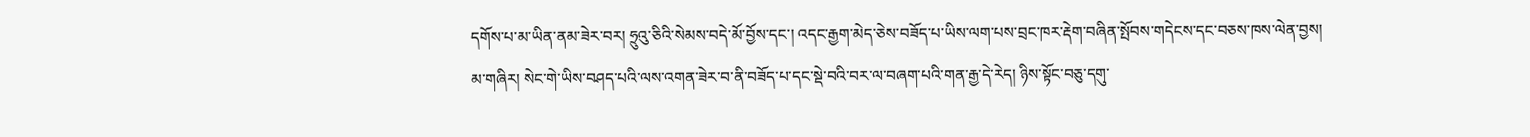དགོས་པ་མ་ཡིན་ནམ་ཟེར་བར། ཧྲུའུ་ཅིའི་སེམས་བདེ་མོ་བྱོས་དང་། འདང་རྒྱག་མེད་ཅེས་བཟོད་པ་ཡིས་ལག་པས་བྲང་ཁར་རྡེག་བཞིན་སྤོབས་གདེངས་དང་བཅས་ཁས་ལེན་བྱས།
མ་གཞིར། སེང་གེ་ཡིས་བཤད་པའི་ལས་འགན་ཟེར་བ་ནི་བཟོད་པ་དང་སྡེ་བའི་བར་ལ་བཞག་པའི་གན་རྒྱ་དེ་རེད། ཉིས་སྟོང་བཅུ་དགུ་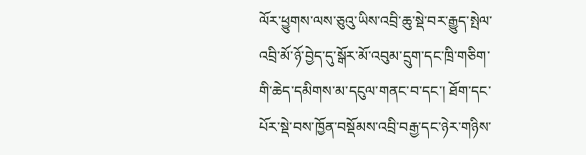ལོར་ཕྱུགས་ལས་ཅུའུ་ཡིས་འབྲི་ཆུ་སྡེ་བར་རྒྱུད་སྤེལ་འབྲི་མོ་ཉོ་བྱེད་དུ་སྒོར་མོ་འབུམ་དྲུག་དང་ཁྲི་གཅིག་གི་ཆེད་དམིགས་མ་དངུལ་གནང་བ་དང་། ཐོག་དང་པོར་སྡེ་བས་ཁྱོན་བསྡོམས་འབྲི་བརྒྱ་དང་ཉེར་གཉིས་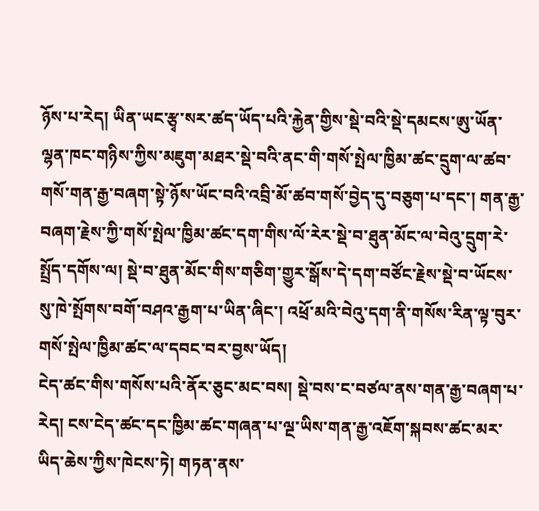ཉོས་པ་རེད། ཡིན་ཡང་རྩྭ་སར་ཚད་ཡོད་པའི་རྐྱེན་གྱིས་སྡེ་བའི་སྡེ་དམངས་ཨུ་ཡོན་ལྷན་ཁང་གཉིས་ཀྱིས་མཇུག་མཐར་སྡེ་བའི་ནང་གི་གསོ་སྤེལ་ཁྱིམ་ཚང་དྲུག་ལ་ཚབ་གསོ་གན་རྒྱ་བཞག་སྟེ་ཉོས་ཡོང་བའི་འབྲི་མོ་ཚབ་གསོ་བྱེད་དུ་བཅུག་པ་དང་། གན་རྒྱ་བཞག་རྗེས་ཀྱི་གསོ་སྤེལ་ཁྱིམ་ཚང་དག་གིས་ལོ་རེར་སྡེ་བ་ཐུན་མོང་ལ་བེའུ་དྲུག་རེ་སྤྲོད་དགོས་ལ། སྡེ་བ་ཐུན་མོང་གིས་གཅིག་གྱུར་སྒོས་དེ་དག་བཙོང་རྗེས་སྡེ་བ་ཡོངས་སུ་ཁེ་སྤོགས་བགོ་བཤའ་རྒྱག་པ་ཡིན་ཞིང་། འཕྲོ་མའི་བེའུ་དག་ནི་གསོས་རིན་ལྟ་བུར་གསོ་སྤེལ་ཁྱིམ་ཚང་ལ་དབང་བར་བྱས་ཡོད།
ངེད་ཚང་གིས་གསོས་པའི་ནོར་ཅུང་མང་བས། སྡེ་བས་ང་བཙལ་ནས་གན་རྒྱ་བཞག་པ་རེད། ངས་ངེད་ཚང་དང་ཁྱིམ་ཚང་གཞན་པ་ལྔ་ཡིས་གན་རྒྱ་འཇོག་སྐབས་ཚང་མར་ཡིད་ཆེས་ཀྱིས་ཁེངས་ཏེ། གཏན་ནས་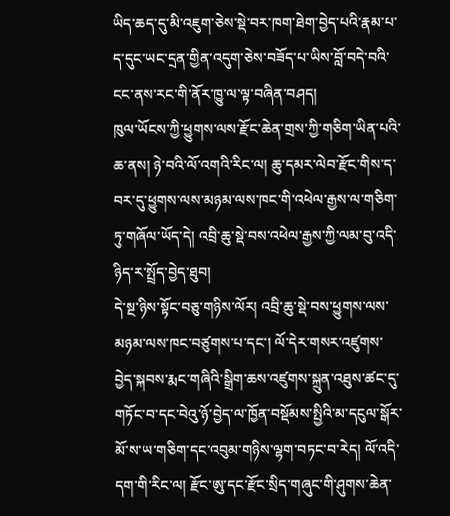ཡིད་ཆད་དུ་མི་འཇུག་ཅེས་སྡེ་བར་ཁག་ཐེག་བྱེད་པའི་རྣམ་པ་ད་དུང་ཡང་དྲན་གྱིན་འདུག་ཅེས་བཟོད་པ་ཡིས་བློ་བདེ་བའི་ངང་ནས་རང་གི་ནོར་ཁྱུ་ལ་ལྟ་བཞིན་བཤད།
ཁུལ་ཡོངས་ཀྱི་ཕྱུགས་ལས་རྫོང་ཆེན་གྲས་ཀྱི་གཅིག་ཡིན་པའི་ཆ་ནས། ཉེ་བའི་ལོ་འགའི་རིང་ལ། ཆུ་དམར་ལེབ་རྫོང་གིས་ད་བར་དུ་ཕྱུགས་ལས་མཉམ་ལས་ཁང་གི་འཕེལ་རྒྱས་ལ་གཅིག་ཏུ་གཞོལ་ཡོད་དེ། འབྲི་ཆུ་སྡེ་བས་འཕེལ་རྒྱས་ཀྱི་ལམ་བུ་འདི་ཉིད་ར་སྤྲོད་བྱེད་ཐུབ།
དེ་སྔ་ཉིས་སྟོང་བཅུ་གཉིས་ལོར། འབྲི་ཆུ་སྡེ་བས་ཕྱུགས་ལས་མཉམ་ལས་ཁང་བཙུགས་པ་དང་། ལོ་དེར་གསར་འཛུགས་བྱེད་སྐབས་རྨང་གཞིའི་སྒྲིག་ཆས་འཛུགས་སྐྲུན་འཐུས་ཚང་དུ་གཏོང་བ་དང་བེའུ་ཉོ་བྱེད་ལ་ཁྱོན་བསྡོམས་སྤྱིའི་མ་དངུལ་སྒོར་མོ་ས་ཡ་གཅིག་དང་འབུམ་གཉིས་ལྷག་བཏང་བ་རེད། ལོ་འདི་དག་གི་རིང་ལ། རྫོང་ཨུ་དང་རྫོང་སྲིད་གཞུང་གི་ཤུགས་ཆེན་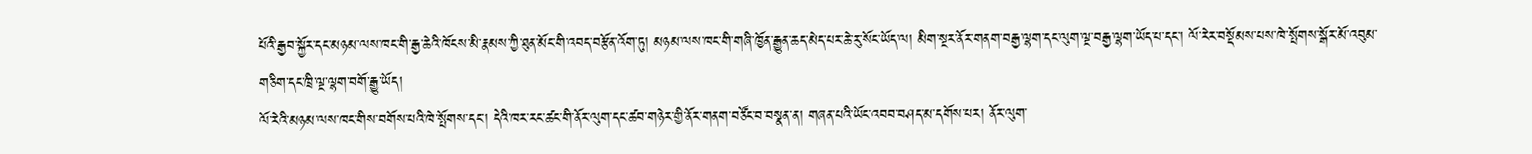པོའི་རྒྱབ་སྐྱོར་དང་མཉམ་ལས་ཁང་གི་རྒྱ་ཆེའི་ཁོངས་མི་རྣམས་ཀྱི་ཐུན་མོང་གི་འབད་བརྩོན་འོག་ཏུ། མཉམ་ལས་ཁང་གི་གཞི་ཁྱོན་རྒྱུན་ཆད་མེད་པར་ཆེ་རུ་སོང་ཡོད་ལ། མིག་སྔར་ནོར་གནག་བརྒྱ་ལྷག་དང་ལུག་ལྔ་བརྒྱ་ལྷག་ཡོད་པ་དང་། ལོ་རེར་བསྡོམས་པས་ཁེ་སྤོགས་སྒོར་མོ་འབུམ་གཅིག་དང་ཁྲི་ལྔ་ལྷག་བགོ་རྒྱུ་ཡོད།
ལོ་རེའི་མཉམ་ལས་ཁང་གིས་བགོས་པའི་ཁེ་སྤོགས་དང་། དེའི་ཁར་རང་ཚང་གི་ནོར་ལུག་དང་ཚབ་གཉེར་གྱི་ནོར་གནག་བཙོང་བ་བསྣན་ན། གཞན་པའི་ཡོང་འབབ་བཤད་མ་དགོས་པར། ནོར་ལུག་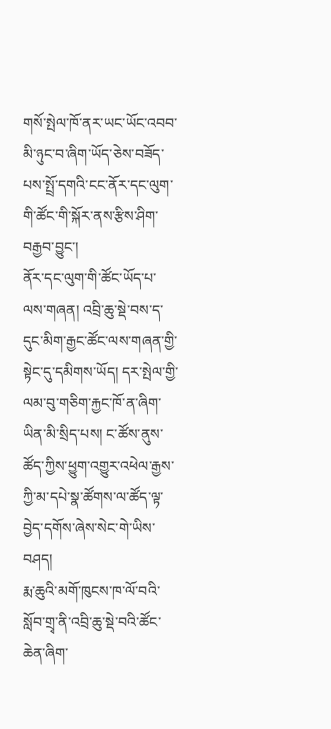གསོ་སྤེལ་ཁོ་ནར་ཡང་ཡོང་འབབ་མི་ཉུང་བ་ཞིག་ཡོད་ཅེས་བཟོད་པས་སྤྲོ་དགའི་ངང་ནོར་དང་ལུག་གི་ཚོང་གི་སྐོར་ནས་རྩིས་ཤིག་བརྒྱབ་བྱུང་།
ནོར་དང་ལུག་གི་ཚོང་ཡོད་པ་ལས་གཞན། འབྲི་ཆུ་སྡེ་བས་ད་དུང་མིག་རྒྱང་ཚོང་ལས་གཞན་གྱི་སྟེང་དུ་དམིགས་ཡོད། དར་སྤེལ་གྱི་ལམ་བུ་གཅིག་རྐྱང་ཁོ་ན་ཞིག་ཡིན་མི་སྲིད་པས། ང་ཚོས་ནུས་ཚོད་ཀྱིས་ཕྱུག་འགྱུར་འཕེལ་རྒྱས་ཀྱི་མ་དཔེ་སྣ་ཚོགས་ལ་ཚོད་ལྟ་བྱེད་དགོས་ཞེས་སེང་གེ་ཡིས་བཤད།
རྨ་ཆུའི་མགོ་ཁུངས་ཁ་ལོ་བའི་སློབ་གྲྭ་ནི་འབྲི་ཆུ་སྡེ་བའི་ཚོང་ཆེན་ཞིག་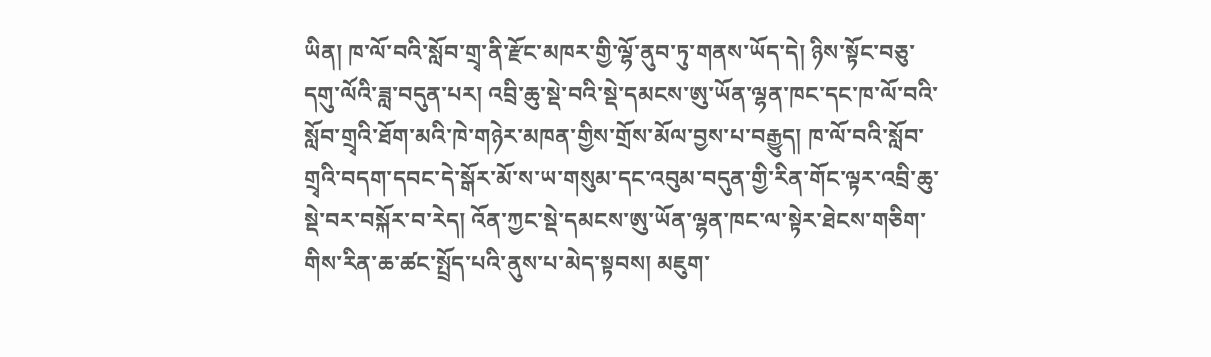ཡིན། ཁ་ལོ་བའི་སློབ་གྲྭ་ནི་རྫོང་མཁར་གྱི་ལྷོ་ནུབ་ཏུ་གནས་ཡོད་དེ། ཉིས་སྟོང་བཅུ་དགུ་ལོའི་ཟླ་བདུན་པར། འབྲི་ཆུ་སྡེ་བའི་སྡེ་དམངས་ཨུ་ཡོན་ལྷན་ཁང་དང་ཁ་ལོ་བའི་སློབ་གྲྭའི་ཐོག་མའི་ཁེ་གཉེར་མཁན་གྱིས་གྲོས་མོལ་བྱས་པ་བརྒྱུད། ཁ་ལོ་བའི་སློབ་གྲྭའི་བདག་དབང་དེ་སྒོར་མོ་ས་ཡ་གསུམ་དང་འབུམ་བདུན་གྱི་རིན་གོང་ལྟར་འབྲི་ཆུ་སྡེ་བར་བསྐོར་བ་རེད། འོན་ཀྱང་སྡེ་དམངས་ཨུ་ཡོན་ལྷན་ཁང་ལ་སྟེར་ཐེངས་གཅིག་གིས་རིན་ཆ་ཚང་སྤྲོད་པའི་ནུས་པ་མེད་སྟབས། མཇུག་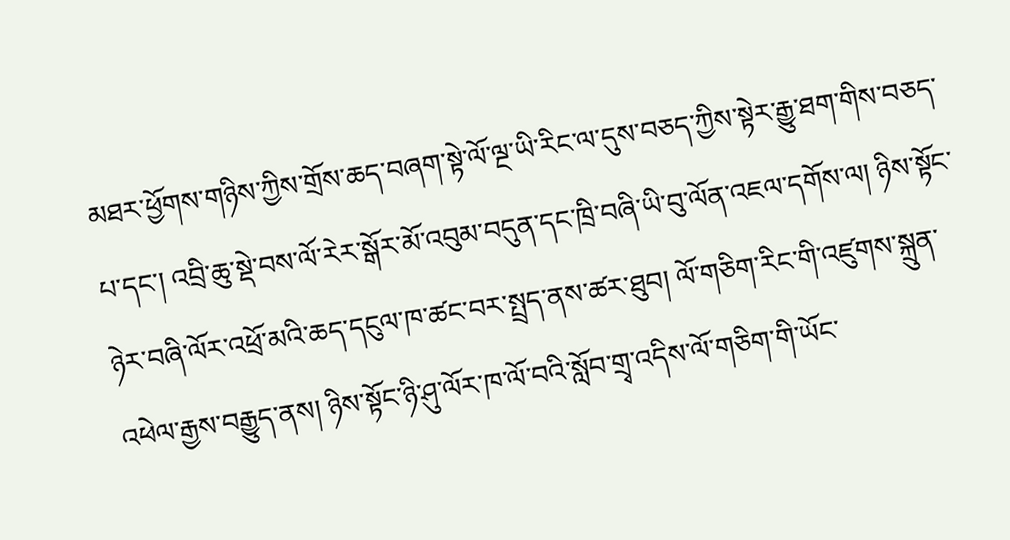མཐར་ཕྱོགས་གཉིས་ཀྱིས་གྲོས་ཆད་བཞག་སྟེ་ལོ་ལྔ་ཡི་རིང་ལ་དུས་བཅད་ཀྱིས་སྟེར་རྒྱུ་ཐག་གིས་བཅད་པ་དང་། འབྲི་ཆུ་སྡེ་བས་ལོ་རེར་སྒོར་མོ་འབུམ་བདུན་དང་ཁྲི་བཞི་ཡི་བུ་ལོན་འཇལ་དགོས་ལ། ཉིས་སྟོང་ཉེར་བཞི་ལོར་འཕྲོ་མའི་ཆད་དངུལ་ཁ་ཚང་བར་སྤྲད་ནས་ཚར་ཐུབ། ལོ་གཅིག་རིང་གི་འཛུགས་སྐྲུན་འཕེལ་རྒྱས་བརྒྱུད་ནས། ཉིས་སྟོང་ཉི་ཤུ་ལོར་ཁ་ལོ་བའི་སློབ་གྲྭ་འདིས་ལོ་གཅིག་གི་ཡོང་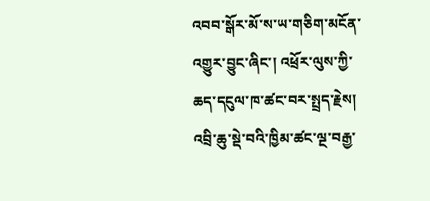འབབ་སྒོར་མོ་ས་ཡ་གཅིག་མངོན་འགྱུར་བྱུང་ཞིང་། འཕྲོར་ལུས་ཀྱི་ཆད་དངུལ་ཁ་ཚང་བར་སྤྲད་རྗེས། འབྲི་ཆུ་སྡེ་བའི་ཁྱིམ་ཚང་ལྔ་བརྒྱ་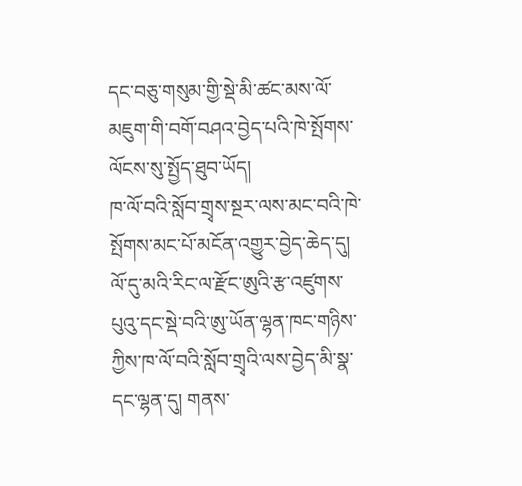དང་བཅུ་གསུམ་གྱི་སྡེ་མི་ཚང་མས་ལོ་མཇུག་གི་བགོ་བཤའ་བྱེད་པའི་ཁེ་སྤོགས་ལོངས་སུ་སྤྱོད་ཐུབ་ཡོད།
ཁ་ལོ་བའི་སློབ་གྲྭས་སྔར་ལས་མང་བའི་ཁེ་སྤོགས་མང་པོ་མངོན་འགྱུར་བྱེད་ཆེད་དུ། ལོ་དུ་མའི་རིང་ལ་རྫོང་ཨུའི་རྩ་འཛུགས་པུའུ་དང་སྡེ་བའི་ཨུ་ཡོན་ལྷན་ཁང་གཉིས་ཀྱིས་ཁ་ལོ་བའི་སློབ་གྲྭའི་ལས་བྱེད་མི་སྣ་དང་ལྷན་དུ། གནས་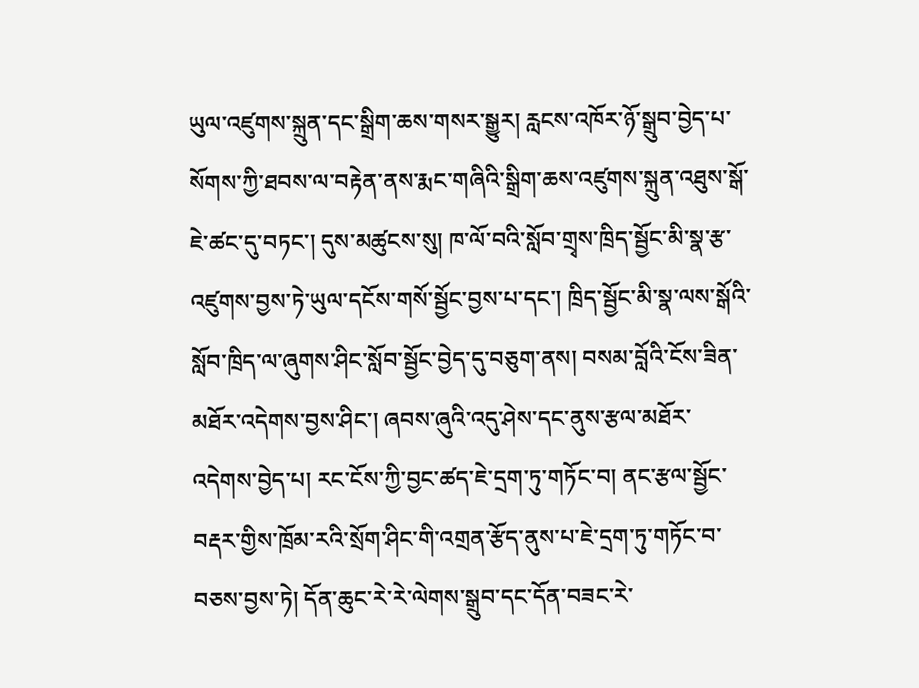ཡུལ་འཛུགས་སྐྲུན་དང་སྒྲིག་ཆས་གསར་སྒྱུར། རླངས་འཁོར་ཉོ་སྒྲུབ་བྱེད་པ་སོགས་ཀྱི་ཐབས་ལ་བརྟེན་ནས་རྨང་གཞིའི་སྒྲིག་ཆས་འཛུགས་སྐྲུན་འཐུས་སྒོ་ཇེ་ཚང་དུ་བཏང་། དུས་མཚུངས་སུ། ཁ་ལོ་བའི་སློབ་གྲྭས་ཁྲིད་སྦྱོང་མི་སྣ་རྩ་འཛུགས་བྱས་ཏེ་ཡུལ་དངོས་གསོ་སྦྱོང་བྱས་པ་དང་། ཁྲིད་སྦྱོང་མི་སྣ་ལས་སྒོའི་སློབ་ཁྲིད་ལ་ཞུགས་ཤིང་སློབ་སྦྱོང་བྱེད་དུ་བཅུག་ནས། བསམ་བློའི་ངོས་ཟིན་མཐོར་འདེགས་བྱས་ཤིང་། ཞབས་ཞུའི་འདུ་ཤེས་དང་ནུས་རྩལ་མཐོར་འདེགས་བྱེད་པ། རང་ངོས་ཀྱི་བྱང་ཚད་ཇེ་དྲག་ཏུ་གཏོང་བ། ནང་རྩལ་སྦྱོང་བརྡར་གྱིས་ཁྲོམ་རའི་སྲོག་ཤིང་གི་འགྲན་རྩོད་ནུས་པ་ཇེ་དྲག་ཏུ་གཏོང་བ་བཅས་བྱས་ཏེ། དོན་ཆུང་རེ་རེ་ལེགས་སྒྲུབ་དང་དོན་བཟང་རེ་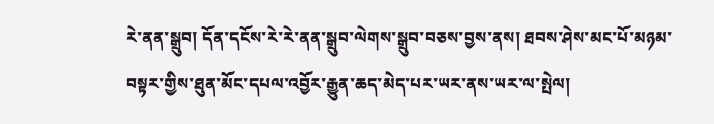རེ་ནན་སྒྲུབ། དོན་དངོས་རེ་རེ་ནན་སྒྲུབ་ལེགས་སྒྲུབ་བཅས་བྱས་ནས། ཐབས་ཤེས་མང་པོ་མཉམ་བསྟར་གྱིས་ཐུན་མོང་དཔལ་འབྱོར་རྒྱུན་ཆད་མེད་པར་ཡར་ནས་ཡར་ལ་སྤེལ།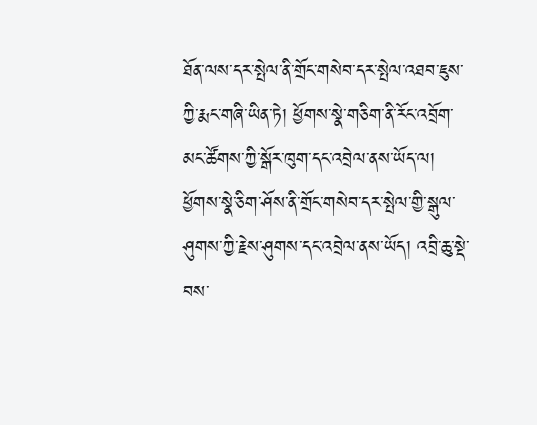ཐོན་ལས་དར་སྤེལ་ནི་གྲོང་གསེབ་དར་སྤེལ་འཐབ་ཇུས་ཀྱི་རྨང་གཞི་ཡིན་ཏེ། ཕྱོགས་སྣེ་གཅིག་ནི་རོང་འབྲོག་མང་ཚོགས་ཀྱི་སྒོར་ཁུག་དང་འབྲེལ་ནས་ཡོད་ལ། ཕྱོགས་སྣེ་ཅིག་ཤོས་ནི་གྲོང་གསེབ་དར་སྤེལ་གྱི་སྒུལ་ཤུགས་ཀྱི་རྗེས་ཤུགས་དང་འབྲེལ་ནས་ཡོད། འབྲི་ཆུ་སྡེ་བས་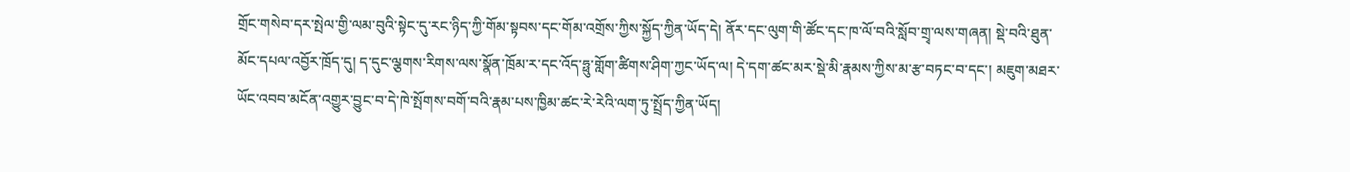གྲོང་གསེབ་དར་སྤེལ་གྱི་ལམ་བུའི་སྟེང་དུ་རང་ཉིད་ཀྱི་གོམ་སྟབས་དང་གོམ་འགྲོས་ཀྱིས་སྐྱོད་ཀྱིན་ཡོད་དེ། ནོར་དང་ལུག་གི་ཚོང་དང་ཁ་ལོ་བའི་སློབ་གྲྭ་ལས་གཞན། སྡེ་བའི་ཐུན་མོང་དཔལ་འབྱོར་ཁྲོད་དུ། ད་དུང་ལྕགས་རིགས་ལས་སྣོན་ཁྲོམ་ར་དང་འོད་ཧྥུ་གློག་ཚིགས་ཤིག་ཀྱང་ཡོད་ལ། དེ་དག་ཚང་མར་སྡེ་མི་རྣམས་ཀྱིས་མ་རྩ་བཏང་བ་དང་། མཇུག་མཐར་ཡོང་འབབ་མངོན་འགྱུར་བྱུང་བ་དེ་ཁེ་སྤོགས་བགོ་བའི་རྣམ་པས་ཁྱིམ་ཚང་རེ་རེའི་ལག་ཏུ་སྤྲོད་ཀྱིན་ཡོད།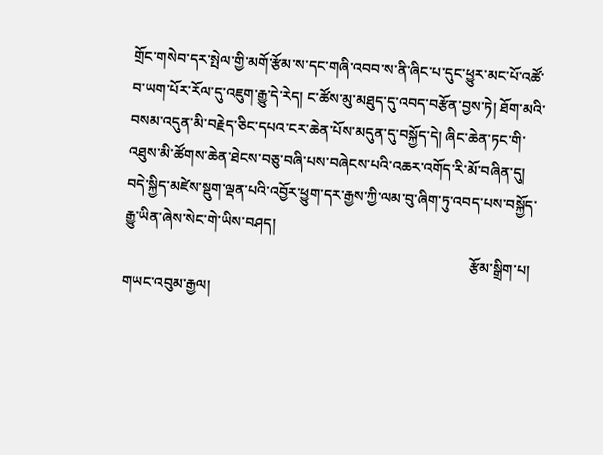གྲོང་གསེབ་དར་སྤེལ་གྱི་མགོ་རྩོམ་ས་དང་གཞི་འབབ་ས་ནི་ཞིང་པ་དུང་ཕྱུར་མང་པོ་འཚོ་བ་ཡག་པོར་རོལ་དུ་འཇུག་རྒྱུ་དེ་རེད། ང་ཚོས་མུ་མཐུད་དུ་འབད་བརྩོན་བྱས་ཏེ། ཐོག་མའི་བསམ་འདུན་མི་བརྗེད་ཅིང་དཔའ་ངར་ཆེན་པོས་མདུན་དུ་བསྐྱོད་དེ། ཞིང་ཆེན་ཏང་གི་འཐུས་མི་ཚོགས་ཆེན་ཐེངས་བཅུ་བཞི་པས་བཞེངས་པའི་འཆར་འགོད་རི་མོ་བཞིན་དུ། བདེ་སྐྱིད་མཛེས་སྡུག་ལྡན་པའི་འབྱོར་ཕྱུག་དར་རྒྱས་ཀྱི་ལམ་བུ་ཞིག་ཏུ་འབད་པས་བསྐྱོད་རྒྱུ་ཡིན་ཞེས་སེང་གེ་ཡིས་བཤད།
                                                                                               རྩོམ་སྒྲིག་པ། གཡང་འབུམ་རྒྱལ།